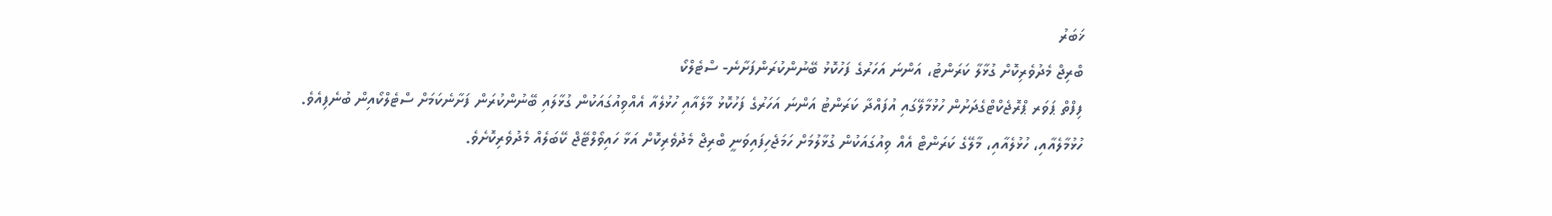ޚަބަރު
ބްރިޖް މެދުވެރިކޮށް ގުޅާލާ ކަރަންޓު، އަންނަ އަހަރުގެ ފަހުކޮޅު ބޭނުންކުރަންފަށާނެ- ސްޓެލްކޯ
ފިފްތް ޕަވަރ ޕްރޮޖެކްޓްގެދަށުން ހުޅުމާލޭގައި އުފައްދާ ކަރަންޓު އަންނަ އަހަރުގެ ފަހުކޮޅު މާލެއާއި ހުޅުލެއާ އެއްވިއުގައަކުން ގުޅާލައި ބޭނުންކުރަން ފަށާނެކަމަށް ސްޓެލްކޯއިން ބުނެފިއެވެ.
ހުޅުމާލެއާއި، ހުޅުލެއާއި، މާލޭގެ ކަރަންޓް އެއް ވިއުގައަކުން ގުޅާލުމަށް ހަމަޖެހިފައިވަނީ ބްރިޖް މެދުވެރިކޮށް އަޅާ ހައިވޯލްޓޭޖް ކޭބަލެއް މެދުވެރިކޮށެވެ.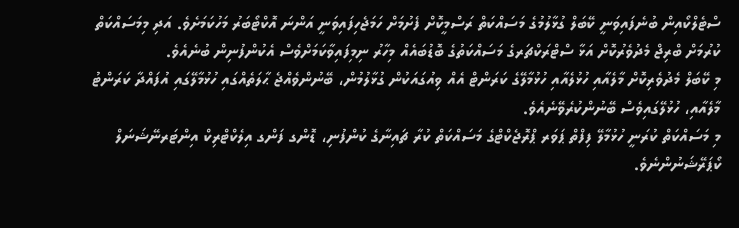ސްޓެލްކޯއިން ބުނެފައިވަނީ ކޭބަލް ގުޅާލުމުގެ މަސައްކަތް ރަސްމީކޮށް ފެށުމަށް ހަމަޖެހިފައިވަނީ އަންނަ އޮކްޓޯބަރު މަހުކަމަށެވެ. އަދި މިމަސައްކަތް ކުރުމަށް ބްރިޖް މެދުވެރުކޮށް އަޅާ ސްޓްރަކްޗަރގެ މަސައްކަތުގެ ބޮޑުބައެއް މިހާރު ނިމިފައިވާކަމަށްވެސް އެކުންފުނިން ބުނެއެވެ.
މި ކޭބަލް މެދުވެރިކޮށް މާލެއާއި ހުޅުލެއާއި ހުޅުމާލޭގެ ކަރަންޓް އެއް ވިއުގައަކުން ގުޅާލުމުން، ބޭނުންވެއްޖެ ޙާލަތެއްގައި ހުޅުމާލޭގައި އުފައްދާ ކަރަންޓު މާލެއާއި، ހުޅުލޭގައިވެސް ބޭނުންކުރެވޭނެއެވެ.
މި މަސައްކަތް ކުރަނީ ހުޅުމާލޭ ފިފްތް ޕަވަރ ޕްރޮޖެކްޓްގެ މަސައްކަތް ކުރާ ޗައިނާގެ ކުންފުނި، ޑޮންގ ފަންގ އިލެކްޓްރިކް އިންޓަރނޭޝަނަލް ކޯޕަރޭޝަނުންނެވެ.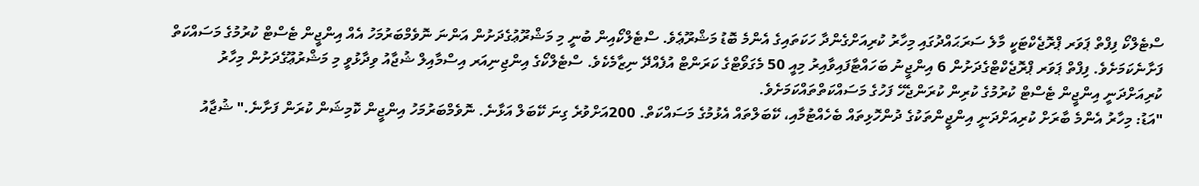ސްޓެލްކޯ ފިފްތް ޕަވަރ ޕްރޮޖެކްޓަކީ މާލެ ސަރަޙައްދުގައި މިހާރު ކުރިއަށްގެންދާ ހަކަތައިގެ އެންމެ ބޮޑު މަޝްރޫޢެވެ. ސްޓެލްކޯއިން ބުނީ މި މަޝްރޫޢުގެދަށުން އަންނަ ނޮވެމްބަރުމަހު އެއް އިންޖީން ޓެސްޓް ކުރުމުގެ މަސައްކަތް ފަށާނެކަމަށެވެ. ފިފްތް ޕަވަރ ޕްރޮޖެކްޓްގެދަށުން 6 އިންޖީނު ބަހައްޓާފައިވާއިރު މިއީ 50 މެގަވޯޓްގެ ކަރަންޓް އުފެއްދޭ ނިޒާމެކެވެ. ސްޓެލްކޯގެ އިންޖިނިއަރ އިސްމާއިލް ޝުޖާއު ވިދާޅުވީ މި މަޝްރުޢޫގެދަށުން މިހާރު ކުރިއަށްދަނީ އިންޖީން ޓެސްޓް ކުރުމުގެ ކުރިން ކުރަންޖެހޭ ފަހުގެ މަސައްކަތްތައްކަމަށެވެ.
"އަޑު: މިހާރު އެންމެ ބާރަށް ކުރިއަށްދަނީ އިންޖީންތަކުގެ ދުންހޮޅިތައް ބެހެއްޓުމާއި، ކޭބަލްތައް އެޅުމުގެ މަސައްކަތް. 200އަށްވުރެ ގިނަ ކޭބަލް އަޅާނެ. ނޮވެމްބަރުމަހު އިންޖީން ކޮމިޝަން ކުރަން ފަށާނެ." ޝުޖާއު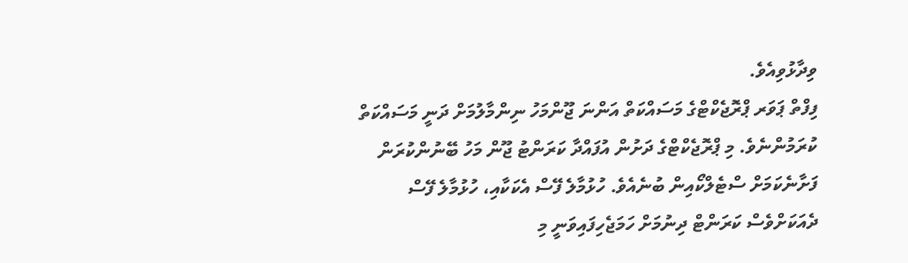ވިދާޅުވިއެވެ.
ފިފްތް ޕަވަރ ޕްރޮޖެކްޓްގެ މަސައްކަތް އަންނަ ޖޫންމަހު ނިންމާލުމަށް ދަނީ މަސައްކަތް ކުރަމުންނެވެ. މި ޕްރޮޖެކްޓްގެ ދަށުން އުފައްދާ ކަރަންޓު ޖޫން މަހު ބޭނުންކުރަން ފަށާނެކަމަށް ސްޓެލްކޯއިން ބުނެއެވެ. ހުޅުމާލެ ފޭސް އެކަކާއި، ހުޅުމާލެ ފޭސް ދެއަކަށްވެސް ކަރަންޓް ދިނުމަށް ހަމަޖެހިފައިވަނީ މި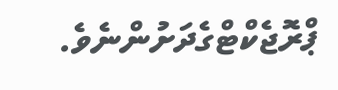ޕްރޮޖެކްޓްގެދަށުންނެވެ.